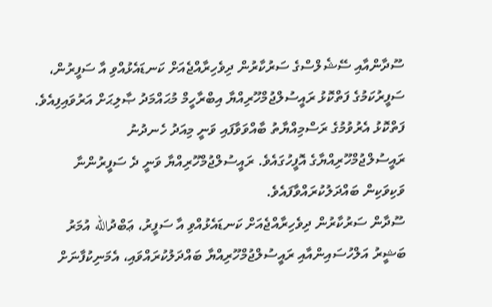ސޫދާންއާއި ސޭޝެލްސްގެ ސަރުކާރުން ދިވެހިރާއްޖެއަށް ކަނޑައެޅުއްވި އާ ސަފީރުން، ސަފީރުކަމުގެ ފަތްކޮޅު ރައީސުލްޖުމްހޫރިއްޔާ އިބްރާހީމް މުޙައްމަދު ޞާލިޙަށް އަރުވައިފިއެވެ. ފަތްކޮޅު އެރުވުމުގެ ރަސްމިއްޔާތު ބާއްވަވާފައި ވަނީ މިއަދު ހެނދުނު ރައީސުލްޖުމްހޫރިއްޔާގެ އޮފީހުގައެވެ. ރައީސުލްޖުމްހޫރިއްޔާ ވަނީ ދެ ސަފީރުންނާ ވަކިވަކިން ބައްދަލުކުރައްވާފައެވެ.
ސޫދާން ސަރުކާރުން ދިވެހިރާއްޖެއަށް ކަނޑައެޅުއްވި އާ ސަފީރު، ޢަބްދުالله އުމަރު ބަޝީރު އަލްހުސައިންއާއި ރައީސުލްޖުމްހޫރިއްޔާ ބައްދަލުކުރައްވައި، އެމަނިކުފާނަށް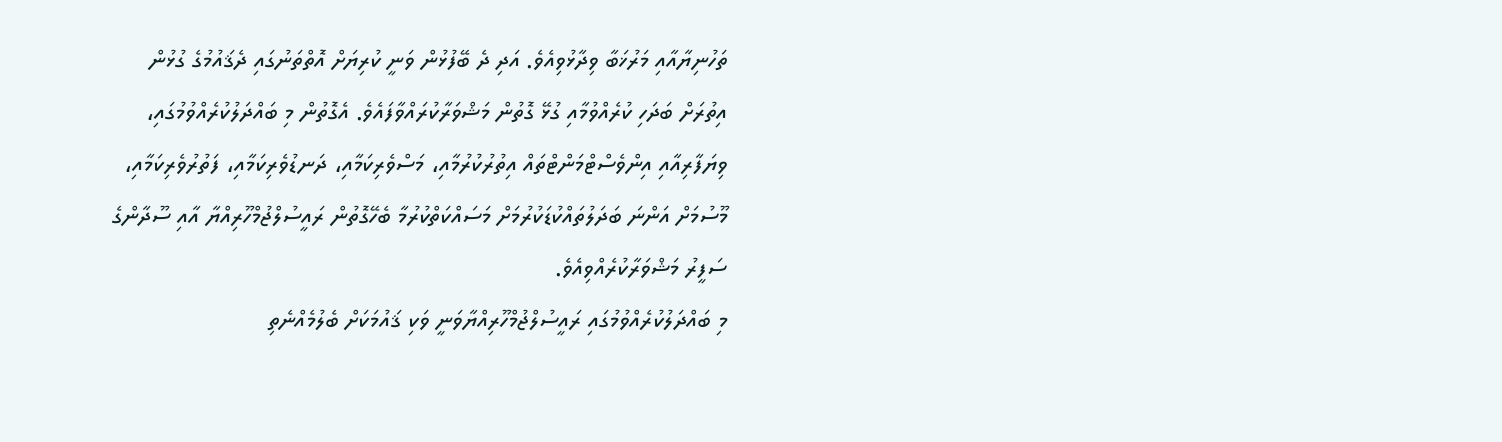ތަހުނިޔާއާއި މަރުޚަބާ ވިދާޅުވިއެވެ. އަދި ދެ ބޭފުޅުން ވަނީ ކުރިޔަށް އޮތްތަނުގައި ދެޤައުމުގެ ގުޅުން އިތުރަށް ބަދަހި ކުރެއްވުމާއި ގުޅޭ ގޮތުން މަޝްވަރާކުރައްވާފައެވެ. އެގޮތުން މި ބައްދަލުކުރެއްވުމުގައި، ވިޔަފާރިއާއި އިންވެސްޓްމަންޓްތައް އިތުރުކުރުމާއި، މަސްވެރިކަމާއި، ދަނޑުވެރިކަމާއި، ފަތުރުވެރިކަމާއި، މޫސުމަށް އަންނަ ބަދަލުތައްކުޑަކުރުމަށް މަސައްކަތްކުރުމާ ބެހޭގޮތުން ރައީސުލްޖުމްހޫރިއްޔާ އާއި ސޫދާންގެ ސަފީރު މަޝްވަރާކުރެއްވިއެވެ.
މި ބައްދަލުކުރެއްވުމުގައި ރައީސުލްޖުމްހޫރިއްޔާވަނީ ވަކި ޤައުމަކަށް ބެލުމެއްނެތި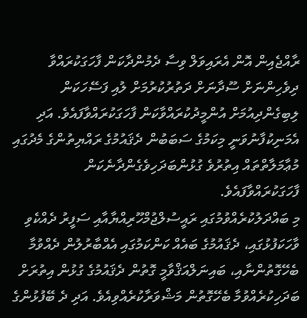ރާއްޖެއިން އޮން އެރައިވަލް ވިސާ ދެމުންދާކަން ފާހަގަކުރައްވާ ދިވެހިންނަށް ސޫދާނަށް ދަތުރުކުރުމަށް ލުއި ފަސޭހަކަން ލިބިގެންދިއުމަށް އުންމީދުކުރައްވާކަން ފާހަގަކުރައްވާފައެވެ. އަދި އެމަނިކުފާނުވަނީ މިކަމުގެ ސަބަބުން ދެޤައުމުގެ ރައްޔިތުންގެ މެދުގައި މުޢާމަލާތްތައް އިތުރުވެ ގުޅުންބަދަހިވެގެންދާނެކަން ފާހަގަކުރައްވާފައެވެ.
މި ބައްދަލުކުރެއްވުމުގައި ރައީސުލްޖުމްހޫރިއްޔާއާއި ސަފީރު ދެއްކެވި ވާހަކަފުޅުގައި، ދެޤައުމުގެ ބައެއް ކަންކަމުގައި އެއްބާރުލުން ދެއްވުމާ ބެހޭގޮތުންނާއި، ބައިނަލްއަޤްވާމީ ގޮތުން ދެޤައުމުގެ ގުޅުން އިތުރަށް ބަދަހިކުރެއްވުމާ ބެހޭގޮތުން މަޝްވަރާކުރެއްވިއެވެ. އަދި ދެ ބޭފުޅުންގެ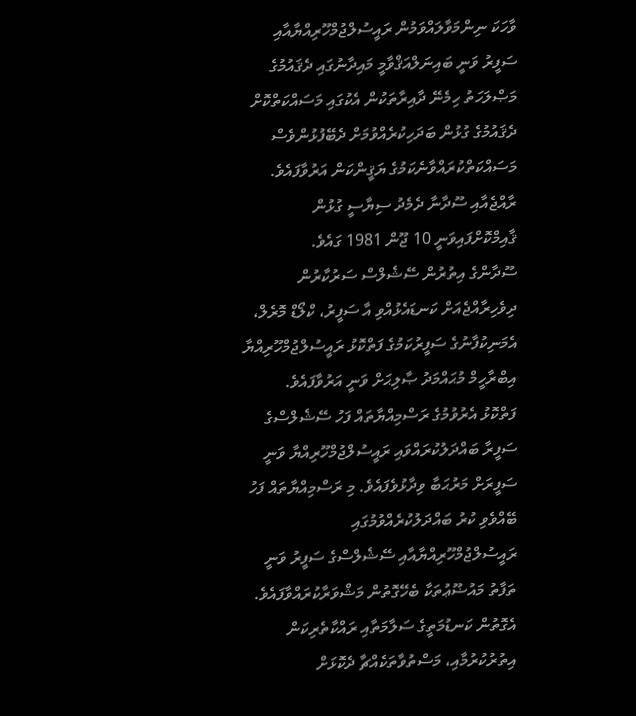ވާހަކަ ނިންމަވާލައްވަމުން ރައީސުލްޖުމްހޫރިއްޔާއާއި ސަފީރު ވަނީ ބައިނަލްއަޤްވާމީ މައިދާނުގައި ދެޤައުމުގެ މަޞްލަހަތު ހިމެނޭ ދާއިރާތަކުން އެކުގައި މަސައްކަތްކޮށް ދެޤައުމުގެ ގުޅުން ބަދަހިކުރެއްވުމަށް ދެބޭފުޅުންވެސް މަސައްކަތްކުރައްވާނެކަމުގެ ޔަޤީންކަން އަރުވާފައެވެ.
ރާއްޖެއާއި ސޫދާނާ ދެމެދު ސިޔާސީ ގުޅުން ޤާއިމްކޮށްފައިވަނީ 10 ޖޫން 1981 ގައެވެ.
ސޫދާންގެ އިތުރުން ސޭޝެލްސް ސަރުކާރުން ދިވެހިރާއްޖެއަށް ކަނޑައެޅުއްވި އާ ސަފީރު، ކްލޯޑް މޮރެލް، އެމަނިކުފާނުގެ ސަފީރުކަމުގެ ފަތްކޮޅު ރައީސުލްޖުމްހޫރިއްޔާ އިބްރާހީމް މުޙައްމަދު ޞާލިޙަށް ވަނީ އަރުވާފައެވެ.
ފަތްކޮޅު އެރުވުމުގެ ރަސްމިއްޔާތައް ފަހު ސޭޝެލްސްގެ ސަފީރާ ބައްދަލުކުރައްވައި ރައީސުލްޖުމްހޫރިއްޔާ ވަނީ ސަފީރަށް މަރުޙަބާ ވިދާޅުވެފައެވެ. މި ރަސްމިއްޔާތައް ފަހު ބޭއްވެވި ކުރު ބައްދަލުކުރެއްވުމުގައި ރައީސުލްޖުމްހޫރިއްޔާއާއި ސޭޝެލްސްގެ ސަފީރު ވަނީ ތަފާތު މައުޟޫޢުތަކާ ބެހޭގޮތުން މަޝްވަރާކުރައްވާފައެވެ. އެގޮތުން ކަނޑުމަތީގެ ސަލާމަތާއި ރައްކާތެރިކަން އިތުރުކުރުމާއި، މަސްތުވާތަކެއްޗާ ދެކޮޅަށް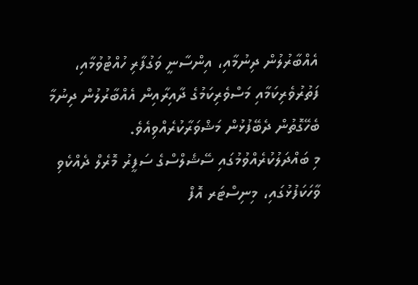އެއްބާރުލުން ދިނުމާއި، އިންސާނީ ވަގުފާރި ހުއްޓުވުމާއި، ފަތުރުވެރިކަމާއި މަސްވެރިކަމުގެ ދާއިރާއިން އެއްބާރުލުން ދިނުމާ ބެހޭގޮތުން ދެބޭފުޅުން މަޝްވަރާކުރެއްވިއެވެ.
މި ބައްދަލުކުރެއްވުމުގައި ސޭޝެލްސްގެ ސަފީރު މޮރެލް ދެއްކެވި ވާހަކަފުޅުގައި، މިނިސްޓަރ އޮފް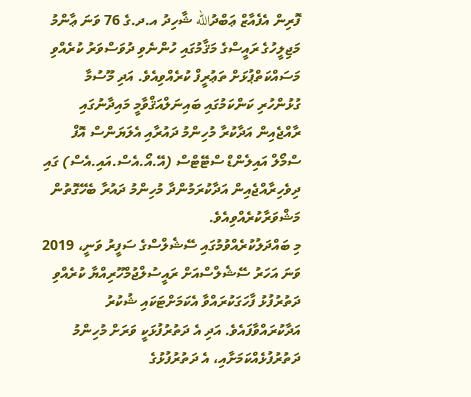ފޮރިން އެފެއާޒް ޢަބްދުالله ޝާހިދު އ.ދ.ގެ 76 ވަނަ ޢާންމު މަޖިލީހުގެ ރައީސްގެ މަޤާމުގައި ހުންނެވި ދުވަސްވަރު ކުރެއްވި މަސައްކަތްޕުޅަށް ތަޢުރީފް ކުރެއްވިއެވެ. އަދި މޫސުމާ ގުޅުންހުރި ކަންކަމުގައި ބައިނަލްއަޤްވާމީ މައިދާނުގައި ރާއްޖެއިން އަދާކުރާ މުހިންމު ދައުރާއި އެލަޔަންސް އޮފް ސްމޯލް އައިލެންޑް ސްޓޭޓްސް (އޭ.އޯ.އެސް.އައި.އެސް) ގައި ދިވެހިރާއްޖެއިން އަދާކުރަމުންދާ މުހިންމު ދައުރާ ބެހޭގޮތުން މަޝްވަރާކުރެއްވިއެވެ.
މި ބައްދަލުކުރެއްވުމުގައި ސޭޝެލްސްގެ ސަފީރު ވަނީ، 2019 ވަނަ އަހަރު ސޭޝެލްސްއަށް ރައީސުލްޖުމްހޫރިއްޔާ ކުރެއްވި ދަތުރުފުޅު ފާހަގަކުރައްވާ އެކަމަށްޓަކައި ޝުކުރު އަދާކުރައްވާފައެވެ. އަދި އެ ދަތުރުފުޅަކީ ވަރަށް މުހިންމު ދަތުރުފުޅެއްކަމަށާއި، އެ ދަތުރުފުޅުގެ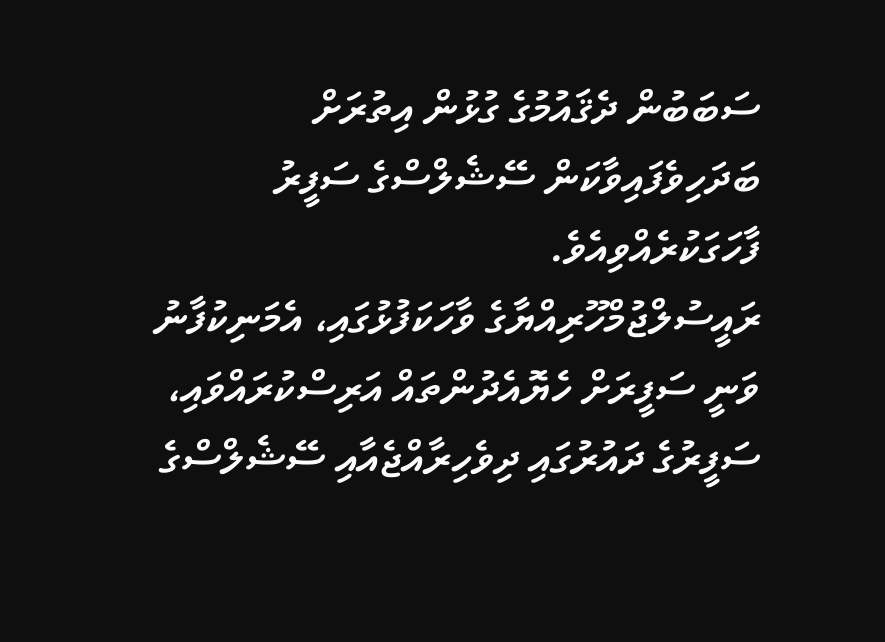ސަބަބުން ދެޤައުމުގެ ގުޅުން އިތުރަށް ބަދަހިވެފައިވާކަން ސޭޝެލްސްގެ ސަފީރު ފާހަގަކުރެއްވިއެވެ.
ރައީސުލްޖުމްހޫރިއްޔާގެ ވާހަކަފުޅުގައި، އެމަނިކުފާނު ވަނީ ސަފީރަށް ހެޔޮއެދުންތައް އަރިސްކުރައްވައި، ސަފީރުގެ ދައުރުގައި ދިވެހިރާއްޖެއާއި ސޭޝެލްސްގެ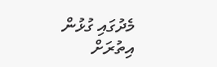މެދުގައި ގުޅުން އިތުރަށް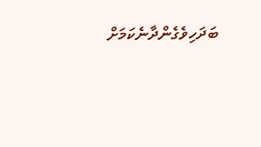ބަދަހިވެގެންދާނެކަމަށް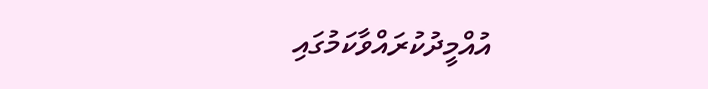އުއްމީދުކުރައްވާކަމުގައި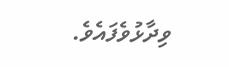ވިދާޅުވެފައެވެ.